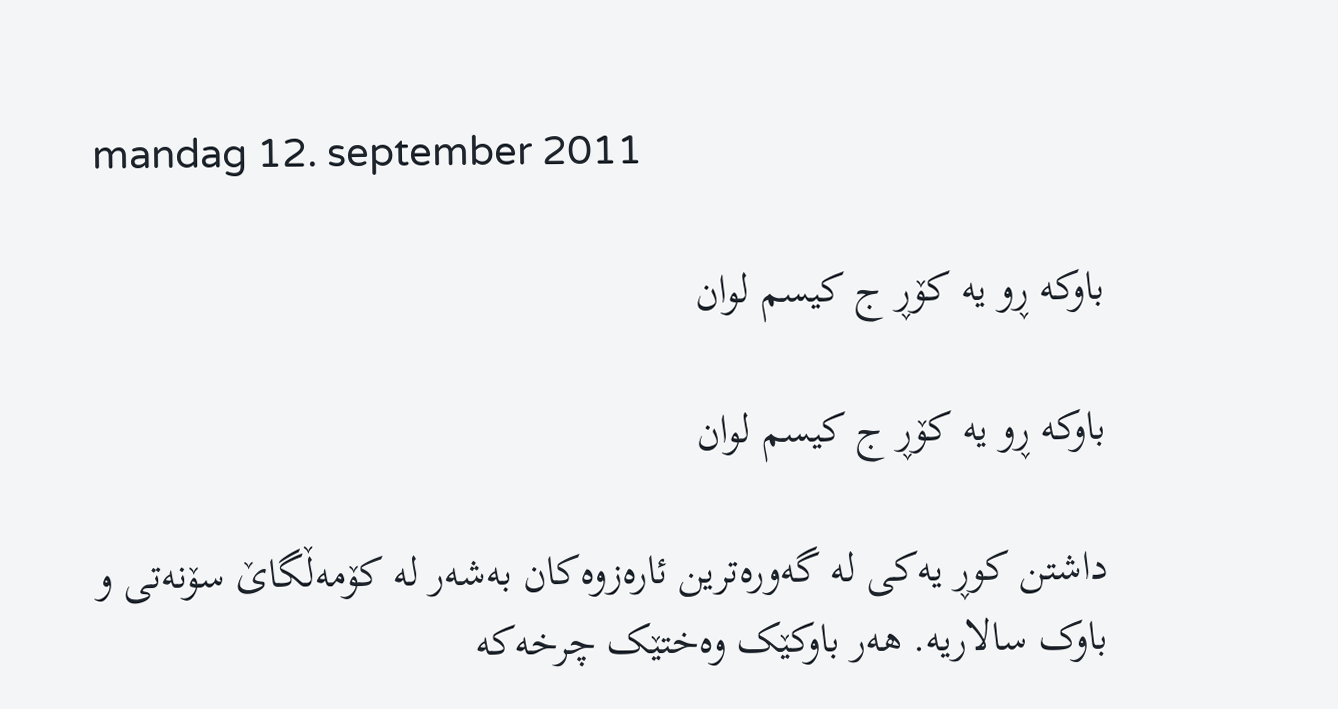mandag 12. september 2011

باوکه‌ ڕو یه‌ کۆڕ ج کیسم لوان

باوکه‌ ڕو یه‌ کۆڕ ج کیسم لوان

داشتن کوڕ یه‌کی له‌ گه‌وره‌ترین ئاره‌زوه‌کان به‌شه‌ر له‌ کۆمه‌ڵگاێ سۆنه‌تی و باوک سالاریه‌. هه‌ر باوکێک وه‌ختێک چرخه‌که‌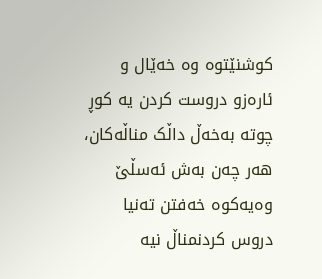کوشنێتوه‌ وه‌ خه‌ێال و ئاره‌زو دروست کردن یه‌ کوڕ چوته‌ به‌خه‌ڵ داڵک مناڵه‌کان، هه‌ر چه‌ن به‌ش ئه‌سڵێ وه‌یه‌کوه‌ خه‌فتن ته‌نیا دروس کردنمناڵ نیه‌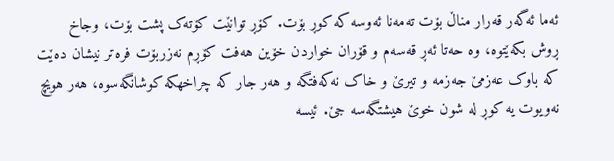ئه‌ما ئه‌گه‌ر قه‌رار مناڵ بۆت ته‌مه‌نا ئه‌وسه‌ که‌ کوڕ بۆت. کۆڕ توانێت کۆته‌ک پشت بۆت، وجاخ ڕوش بکه‌ێتوه‌، وه‌ حه‌تا ئه‌ڕ قه‌سه‌م و قۆران خواردن خۆین هه‌فت کۆڕم نه‌زربۆت فره‌تر نیشان ده‌ێت که‌ باوک عه‌زمێ جه‌زمه‌ و تیرێ و خاک نه‌که‌فتگه‌ و هه‌ر جار که‌ چراخهکه‌ کوشانگه‌سوه‌، هه‌ر هویچ نه‌ویوت یه‌ کوڕ له‌ شون خوێ هیشتگه‌سه‌ جێ. ئیسه‌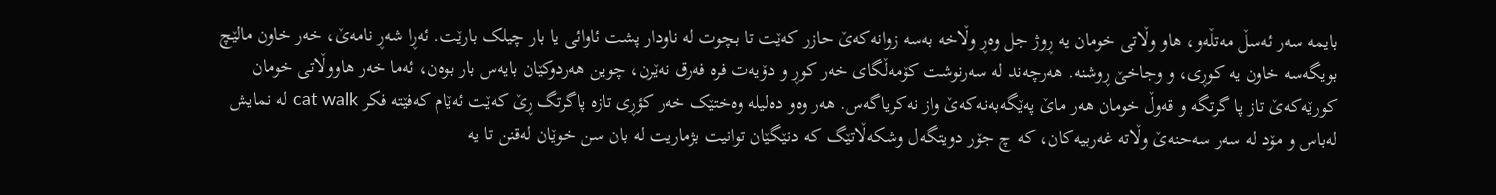بایمه‌ سه‌ر ئه‌سڵ مه‌تڵه‌و، هاو وڵاتی خومان یه‌ ڕوژ جل وه‌ڕ وڵاخه‌ به‌سه‌ زوانه‌که‌ێ حازر که‌ێت تا بچوت له‌ ناودار پشت ئاوائی یا بار چیلک بارێت. ئه‌ڕا شه‌ڕ نامه‌ێ، خه‌ر خاون مالێچ بویگه‌سه‌ خاون یه‌ کوڕی، و وجاخێ ڕوشنه‌. هه‌رچه‌ند له‌ سه‌رنوشت کۆمه‌ڵگای خه‌ر کوڕ و دۆیه‌ت فره‌ فه‌رق نه‌ێرن، چوین هه‌ردوکێان بایه‌س بار بوه‌ن، ئه‌ما خه‌ر هاووڵاتی خومان کورێه‌که‌ێ تاز پا گرتگه‌ و قه‌وڵ خومان هه‌ر ماێ په‌ێگه‌به‌نه‌که‌ێ واز نه‌کریاگه‌س. هه‌ر وه‌و ده‌لیله‌ وه‌ختێک خه‌ر کؤڕی تازه‌ پاگرتگ ڕێ که‌ێت ئه‌ێام که‌فێته‌ فکر cat walk له‌ نمایش له‌باس و مۆد له‌ سه‌ر سه‌حنه‌ێ وڵاته‌ غه‌ربیه‌کان، که‌ چ جۆر دویتگه‌ل وشکه‌ڵاتێگ که‌ دنێگێان توانیت بژماریت له‌ بان سن خوێان له‌قنن تا یه‌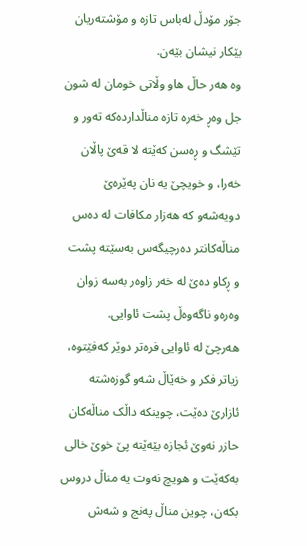جۆر مۆدڵ له‌باس تازه‌ و مۆشته‌ریان بێکار نیشان بێه‌ن.
وه‌ هه‌ر حاڵ هاو وڵاتی خومان له‌ شون جل وه‌ڕ خه‌ره‌ تازه‌ مناڵدارده‌که‌ ته‌ور و تێشگ و ڕه‌سن که‌ێته‌ لا قه‌ێ پاڵان خه‌را، و خویچێ یه‌ نان په‌ێره‌ێ دویه‌شه‌و که‌ هه‌زار مکافات له‌ ده‌س مناڵه‌کانتر ده‌رچیگه‌س به‌سێته‌ پشت و ڕکاو ده‌ێ له‌ خه‌ر زاوه‌ر به‌سه‌ زوان وه‌ره‌و ناگه‌وه‌ڵ پشت ئاوایی.
هه‌رچێ له‌ ئاوایی فره‌تر دوێر که‌فێتوه‌، زیاتر فکر و خه‌ێاڵ شه‌و گوزه‌شته‌ ئازارێ ده‌ێت، چوینکه‌ داڵک مناڵه‌کان حازر نه‌وێ ئجازه‌ بێه‌ێته‌ پێ خوێ خالی به‌که‌ێت و هویچ نه‌وت یه‌ مناڵ دروس بکه‌ن، چوین مناڵ په‌نج و شه‌ش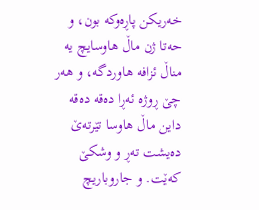خه‌ریکن پاڕه‌وکه‌ بون، و حه‌تا ژن ماڵ هاوسایچ یه‌ مناڵ ئزافه‌ هاوردگه‌، و هه‌ر چێ ڕوژه‌ ئه‌ڕا ده‌قه‌ ده‌قه‌ داین ماڵ هاوسا تێرته‌ێ ده‌یشت ته‌ڕ و وشکێ که‌ێت. و جاروباریچ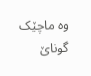وه‌ ماچێک گوناێ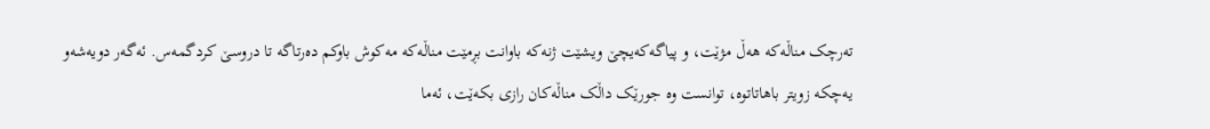ته‌رچک مناڵه‌که‌ هه‌ڵ مژێت، و پیاگه‌که‌یچێ ویشێت ژنه‌که‌ باوانت بڕمێت مناڵه‌که‌ مه‌کوش باوکم ده‌رتاگه‌ تا دروسێ کردگمه‌س. ئه‌گه‌ر دویه‌شه‌و یه‌چکه‌ زویتر باهاتاتوه‌، توانست وه‌ جورێک داڵک مناڵه‌کان رازی بکه‌ێت، ئه‌ما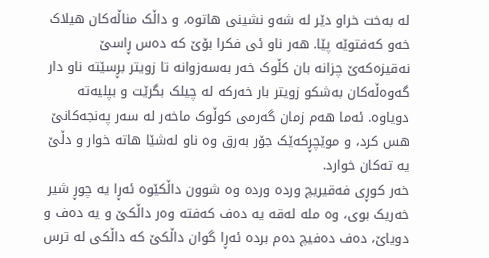له‌ به‌خت خراو دێر له‌ شه‌و نشینی هاتوه‌، و داڵک مناڵه‌کان هیلاک خه‌و که‌فتوێه‌ پێا. هه‌ر ناو ئی فکرا بۆێ که‌ ده‌س ڕاسێ نه‌قیزه‌که‌ێ چزانه‌ بان کڵوک خه‌ر به‌سه‌زوانه‌ تا زویتر بڕسێته‌ ناو دار گه‌وه‌ڵه‌کان به‌شکو زویتر بار خه‌رکه‌ له‌ چیلک بگرێت و بپلیه‌ته‌ دویاوه‌. ئه‌ما هه‌م زمان گه‌رمی کوڵوک ماخه‌ر له‌ سه‌ر په‌نجه‌کانێ هس کرد، و موێچڕکه‌ێک جۆر به‌رق وه‌ ناو له‌شێا هاته‌ خوار و دڵێ یه‌ ته‌کان خوارد.
خه‌ر کوڕی فه‌قیریچ ورده‌ ورده‌ وه‌ شوون داڵکێوه‌ ئه‌ڕا یه‌ چوڕ شیر خه‌ریک بوی، وه‌ مله‌ له‌قه‌ یه‌ ده‌ف که‌فته‌ وه‌ر داڵکێ و یه‌ ده‌ف و دویاێ، ده‌ف ده‌فیچ ده‌م برده‌ ئه‌ڕا گوان داڵکێ که‌ داڵکی له‌ ترس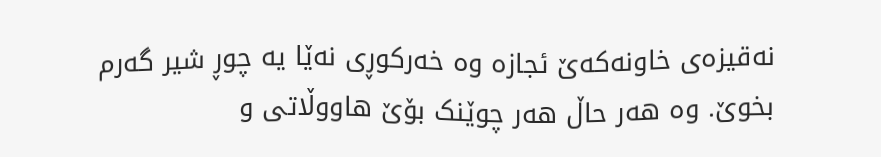نه‌قیزه‌ی خاونه‌که‌ێ ئجازه‌ وه‌ خه‌رکوڕی نه‌ێا یه‌ چوڕ شیر گه‌رم بخوێ. وه‌ هه‌ر حاڵ هه‌ر چوێنک بۆێ هاووڵاتی و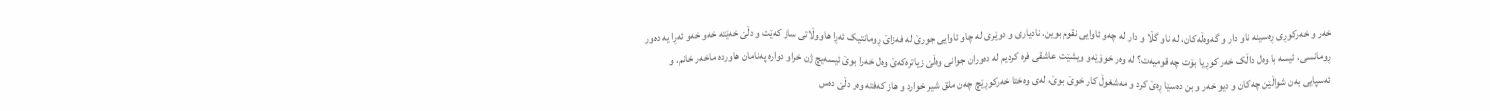خه‌ر و خه‌رکوڕی ڕه‌سینه‌ ناو دار و گه‌وه‌ڵه‌کان، له‌ ناو گڵا و‌ دار له‌ چه‌و ئاوایی نقوم بوین. نادیاری و دوێری له‌ چاو ئاوایی جورێ له‌ فه‌زاێ ڕومانتیک ئه‌ڕا هاووڵاتی ساز که‌ێت و دڵێ خه‌ێته‌ خه‌و خه‌و ئه‌ڕا یه‌ ده‌ور ڕومانسی، ئیسه‌ با وه‌ل داڵک خه‌ر کوڕیا بۆت چه‌ قومیه‌ت؟ له‌ وه‌ر خوۆێه‌و ویشێت عاشقی فره‌ کردیم له‌ ده‌وران جوانی وه‌ڵێ زیاتره‌که‌ێ وه‌ل خه‌را بوێ ئیسه‌یچ ژن خراو دواره‌ په‌نامان هاورده‌ ماخه‌ر خانم. و ئه‌سپایی به‌ن شواڵێن چه‌کان و دیو خه‌ر و بن ده‌سێا ڕه‌ێ کرد و مه‌شغوڵ کار خوێ بوێ، له‌ی وه‌ختا خه‌رکوڕێچ چه‌ن ملق شیر خوارد و هاز که‌فته‌ وه‌ر دڵێ ده‌س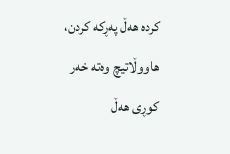کرده‌ هه‌ڵ په‌ڕکه‌ کردن، هاووڵاتیچ وه‌ته‌ خه‌ر کوڕی هه‌ڵ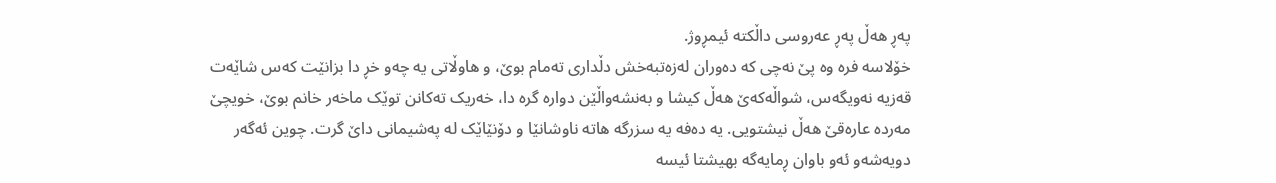په‌ڕ هه‌ڵ په‌ڕ عه‌روسی داڵکته‌ ئیمڕوژ.
خۆلاسه‌ فره‌ وه‌ پێ نه‌چی که‌ ده‌وران له‌زه‌تبه‌خش دڵداری ته‌مام بوێ، و هاوڵاتی یه‌ چه‌و خڕ دا بزانێت که‌س شاێه‌ت قه‌زیه‌ نه‌ویگه‌س، شواڵه‌که‌ێ هه‌ڵ کیشا و به‌نشه‌واڵێن دواره‌ گره‌ دا، خه‌ریک ته‌کانن توێک ماخه‌ر خانم بوێ، خویچێ مه‌رده‌ عاره‌قێ هه‌ڵ نیشتویی. یه‌ ده‌فه‌ یه‌ سزرگه‌ هاته‌ ناوشانێا و دۆنێاێک له‌ په‌شیمانی داێ گرت. چوین ئه‌گه‌ر دویه‌شه‌و ئه‌و باوان ڕمایه‌گه‌ بهیشتا ئیسه‌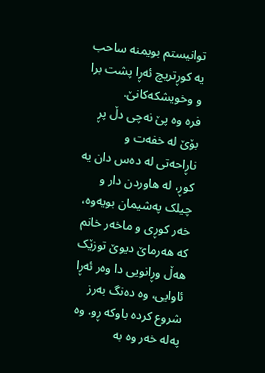توانیستم بویمنه‌ ساحب یه‌ کوڕتریچ ئه‌ڕا پشت برا و وخویشکه‌کانێ.
فره‌ وه‌ پێ نه‌چی دڵ پڕ بۆێ له‌ خفه‌ت و ناڕاحه‌تی له‌ ده‌س دان یه‌ کوڕ، له‌ هاوردن دار و چیلک په‌شیمان بویه‌وه‌، خه‌ر کوڕی و ماخه‌ر خانم که‌ هه‌رماێ دیوێ توزێک هه‌ڵ وڕانویی دا وه‌ر ئه‌ڕا ئاوایی، وه‌ ده‌نگ به‌رز شروع کرده‌ باوکه‌ ڕو. وه‌ په‌له‌ خه‌ر وه‌ به‌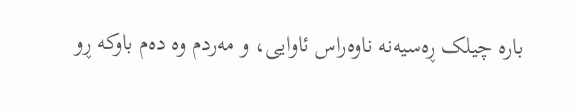باره‌ چیلک ڕه‌سیه‌نه‌ ناوه‌راس ئاوایی، و مه‌ردم وه‌ ده‌م باوکه‌ ڕو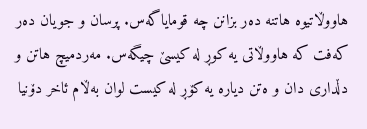هاووڵاتیوه‌ هاتنه‌ ده‌ر بزانن چه‌ قومایاگه‌س. پرسان و جویان ده‌ر که‌فت که‌ هاووڵاتی یه‌ کوڕ له‌ کیسێ چیگه‌س. مه‌ردمیچ هاتن و دڵداری دان و ه‌تن دیاره‌ یه‌ کۆڕ له‌ کیست لوان به‌ڵام ئاخر دۆنیا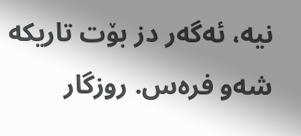نیه‌، ئه‌گه‌ر دز بۆت تاریکه‌ شه‌و فره‌س. روزگار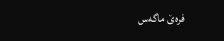فره‌ێ ماگه‌س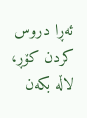ئه‌ڕا دروس کردن کۆڕ، لاڵه‌ بکه‌ن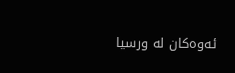ئه‌وه‌کان له‌ ورسیا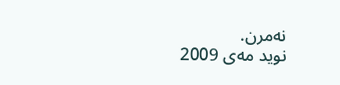نه‌مرن.
نوید مه‌ی 2009